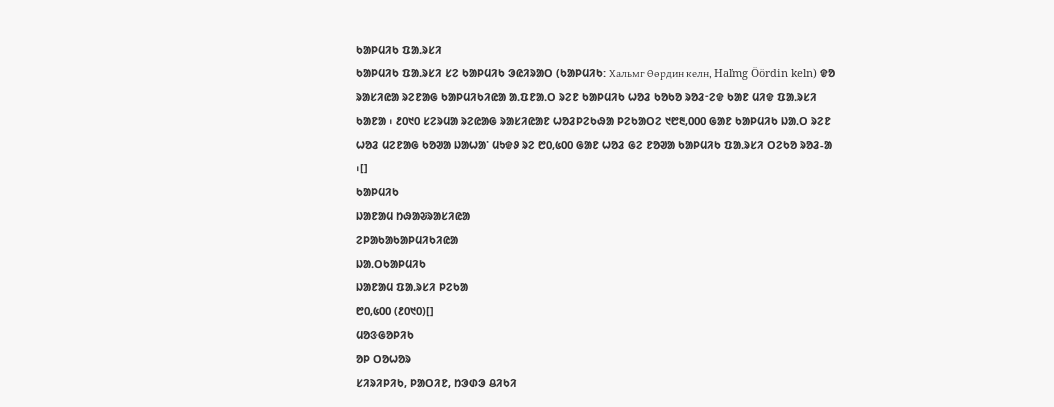ᱠᱟᱞᱢᱤᱠ ᱯᱟᱹᱨᱥᱤ
ᱠᱟᱞᱢᱤᱠ ᱯᱟᱹᱨᱥᱤ ᱥᱮ ᱠᱟᱞᱢᱤᱠ ᱳᱭᱤᱨᱟᱛ (ᱠᱟᱞᱢᱤᱠ: Хальмг Өөрдин келн, Haľmg Öördin keln) ᱫᱚ ᱨᱟᱥᱤᱭᱟ ᱨᱮᱱᱟᱜ ᱠᱟᱞᱢᱤᱠᱤᱭᱟ ᱟᱹᱯᱱᱟᱹᱛ ᱨᱮᱱ ᱠᱟᱞᱢᱤᱠ ᱦᱚᱲ ᱠᱚᱠᱚ ᱨᱚᱲᱼᱮᱫ ᱠᱟᱱ ᱢᱤᱫ ᱯᱟᱹᱨᱥᱤ ᱠᱟᱱᱟ ᱾ ᱒᱐᱑᱐ ᱥᱮᱨᱢᱟ ᱨᱮᱭᱟᱜ ᱨᱟᱥᱤᱭᱟᱱ ᱦᱚᱲᱞᱮᱠᱷᱟ ᱞᱮᱠᱟᱛᱮ ᱑᱘᱓,᱐᱐᱐ ᱜᱟᱱ ᱠᱟᱞᱢᱤᱠ ᱡᱟᱹᱛ ᱨᱮᱱ ᱦᱚᱲ ᱢᱮᱱᱟᱜ ᱠᱚᱣᱟ ᱡᱟᱦᱟᱸ ᱢᱩᱫᱽ ᱨᱮ ᱘᱐,᱕᱐᱐ ᱜᱟᱱ ᱦᱚᱲ ᱜᱮ ᱱᱚᱣᱟ ᱠᱟᱞᱢᱤᱠ ᱯᱟᱹᱨᱥᱤ ᱛᱮᱠᱚ ᱨᱚᱲ-ᱟ ᱾[]
ᱠᱟᱞᱢᱤᱠ
ᱡᱟᱱᱟᱢ ᱴᱷᱟᱶᱨᱟᱥᱤᱭᱟ
ᱮᱞᱟᱠᱟᱠᱟᱞᱢᱤᱠᱤᱭᱟ
ᱡᱟᱹᱛᱠᱟᱞᱢᱤᱠ
ᱡᱟᱱᱟᱢ ᱯᱟᱹᱨᱥᱤ ᱞᱮᱠᱟ
᱘᱐,᱕᱐᱐ (᱒᱐᱑᱐)[]
ᱢᱚᱝᱜᱚᱞᱤᱠ
ᱚᱞ ᱛᱚᱦᱚᱨ
ᱥᱤᱨᱤᱞᱤᱠ, ᱞᱟᱛᱤᱱ, ᱴᱳᱰᱳ ᱪᱤᱠᱤ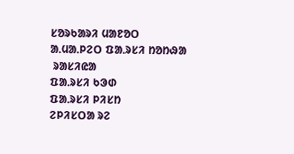ᱥᱚᱨᱠᱟᱨᱤ ᱢᱟᱱᱚᱛ
ᱟᱹᱢᱟᱹᱞᱮᱛ ᱯᱟᱹᱨᱥᱤ ᱴᱚᱴᱷᱟ
 ᱨᱟᱥᱤᱭᱟ
ᱯᱟᱹᱨᱥᱤ ᱠᱳᱰ
ᱯᱟᱹᱨᱥᱤ ᱞᱤᱥᱴ
ᱮᱞᱤᱥᱛᱟ ᱨᱮ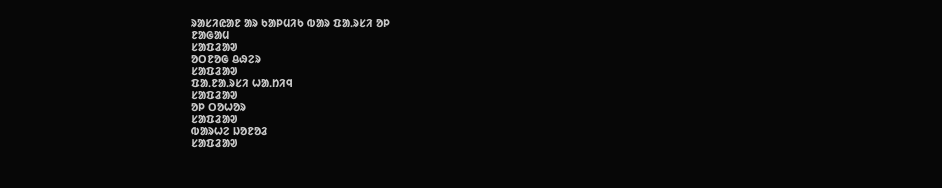ᱨᱟᱥᱤᱭᱟᱱ ᱟᱨ ᱠᱟᱞᱢᱤᱠ ᱵᱟᱨ ᱯᱟᱹᱨᱥᱤ ᱚᱞ
ᱱᱟᱜᱟᱢ
ᱥᱟᱯᱲᱟᱣ
ᱚᱛᱱᱚᱜ ᱪᱷᱮᱨ
ᱥᱟᱯᱲᱟᱣ
ᱯᱟᱹᱱᱟᱹᱨᱥᱤ ᱦᱟᱹᱴᱤᱧ
ᱥᱟᱯᱲᱟᱣ
ᱚᱞ ᱛᱚᱦᱚᱨ
ᱥᱟᱯᱲᱟᱣ
ᱵᱟᱨᱦᱮ ᱡᱚᱱᱚᱲ
ᱥᱟᱯᱲᱟᱣ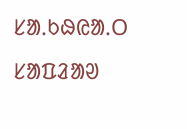ᱥᱟᱹᱠᱷᱭᱟᱹᱛ
ᱥᱟᱯᱲᱟᱣ